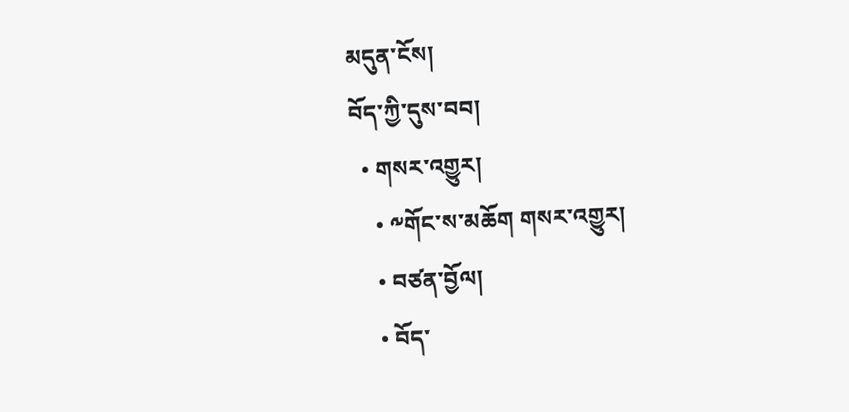མདུན་ངོས།
བོད་ཀྱི་དུས་བབ།
  • གསར་འགྱུར།
    • ༸གོང་ས་མཆོག གསར་འགྱུར།
    • བཙན་བྱོལ།
    • བོད་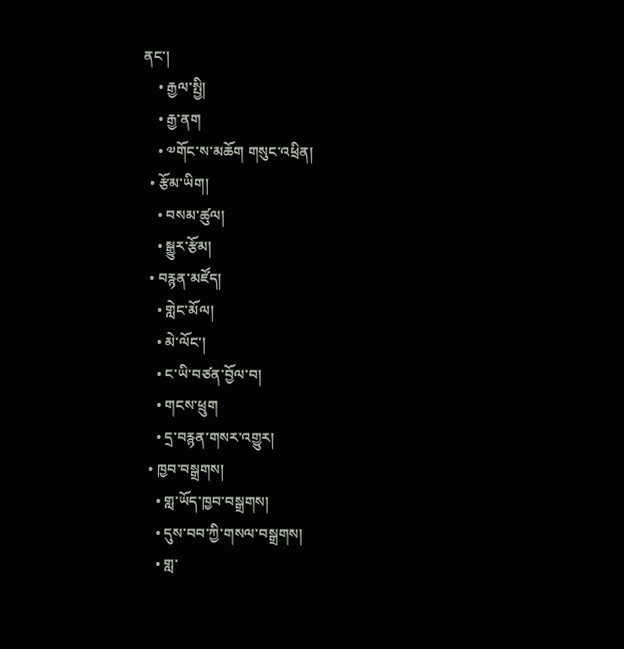ནང་།
    • རྒྱལ་སྤྱི།
    • རྒྱ་ནག
    • ༧གོང་ས་མཆོག གསུང་འཕྲིན།
  • རྩོམ་ཡིག།
    • བསམ་ཚུལ།
    • སྒྱུར་རྩོམ།
  • བརྙན་མཛོད།
    • གླེང་མོལ།
    • མེ་ལོང་།
    • ང་ཡི་བཙན་བྱོལ་བ།
    • གངས་ཕྲུག
    • དྲ་བརྙན་གསར་འགྱུར།
  • ཁྱབ་བསྒྲགས།
    • གླ་ཡོད་ཁྱབ་བསྒྲགས།
    • དུས་བབ་ཀྱི་གསལ་བསྒྲགས།
    • གླ་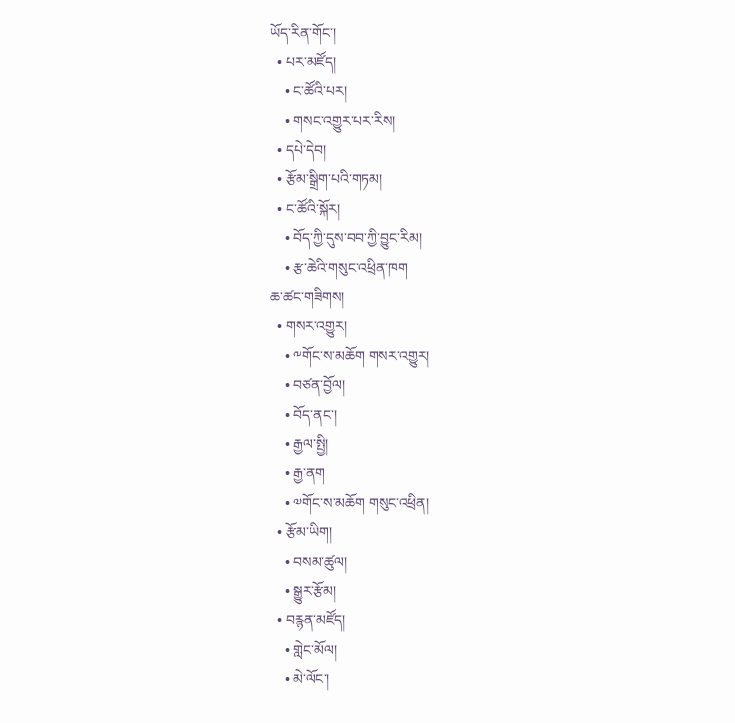ཡོད་རིན་གོང་།
  • པར་མཛོད།
    • ང་ཚོའི་པར།
    • གསང་འགྱུར་པར་རིས།
  • དཔེ་དེབ།
  • རྩོམ་སྒྲིག་པའི་གཏམ།
  • ང་ཚོའི་སྐོར།
    • བོད་ཀྱི་དུས་བབ་ཀྱི་བྱུང་རིམ།
    • རྩ་ཆེའི་གསུང་འཕྲིན་ཁག
ཆ་ཚང་གཟིགས།
  • གསར་འགྱུར།
    • ༸གོང་ས་མཆོག གསར་འགྱུར།
    • བཙན་བྱོལ།
    • བོད་ནང་།
    • རྒྱལ་སྤྱི།
    • རྒྱ་ནག
    • ༧གོང་ས་མཆོག གསུང་འཕྲིན།
  • རྩོམ་ཡིག།
    • བསམ་ཚུལ།
    • སྒྱུར་རྩོམ།
  • བརྙན་མཛོད།
    • གླེང་མོལ།
    • མེ་ལོང་།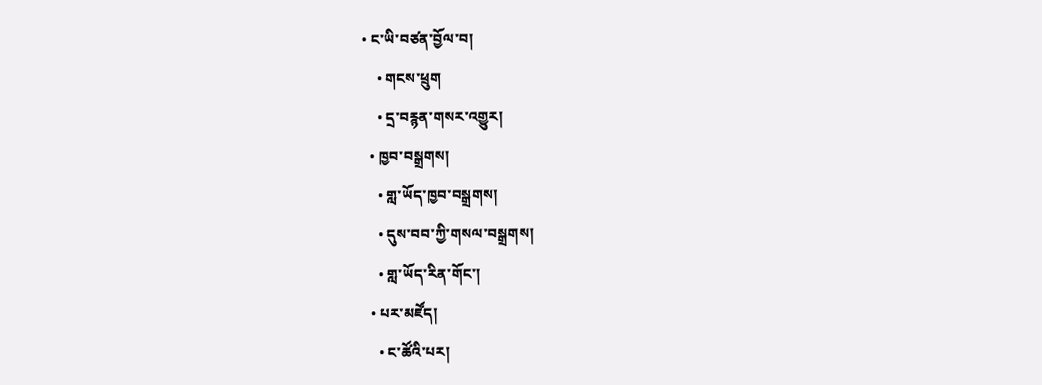• ང་ཡི་བཙན་བྱོལ་བ།
    • གངས་ཕྲུག
    • དྲ་བརྙན་གསར་འགྱུར།
  • ཁྱབ་བསྒྲགས།
    • གླ་ཡོད་ཁྱབ་བསྒྲགས།
    • དུས་བབ་ཀྱི་གསལ་བསྒྲགས།
    • གླ་ཡོད་རིན་གོང་།
  • པར་མཛོད།
    • ང་ཚོའི་པར།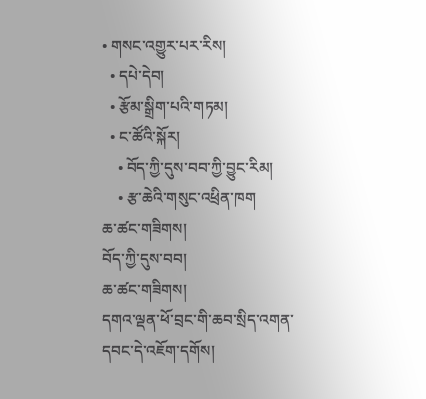• གསང་འགྱུར་པར་རིས།
  • དཔེ་དེབ།
  • རྩོམ་སྒྲིག་པའི་གཏམ།
  • ང་ཚོའི་སྐོར།
    • བོད་ཀྱི་དུས་བབ་ཀྱི་བྱུང་རིམ།
    • རྩ་ཆེའི་གསུང་འཕྲིན་ཁག
ཆ་ཚང་གཟིགས།
བོད་ཀྱི་དུས་བབ།
ཆ་ཚང་གཟིགས།
དགའ་ལྡན་ཕོ་བྲང་གི་ཆབ་སྲིད་འགན་དབང་དེ་འཇོག་དགོས།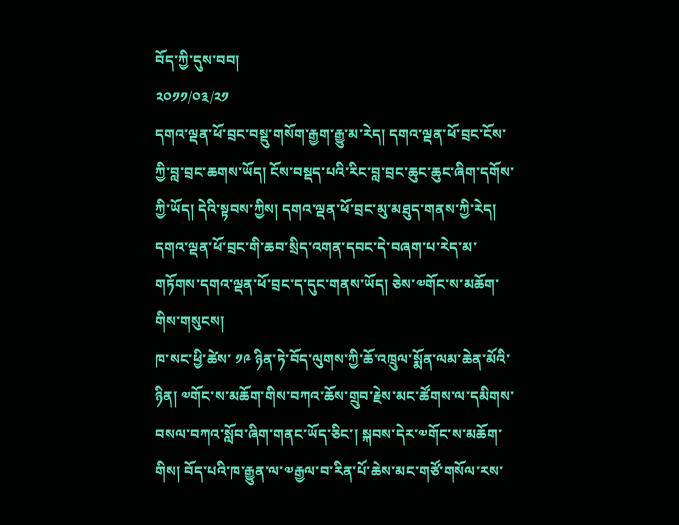བོད་ཀྱི་དུས་བབ།
༢༠༡༡/༠༣/༢༡
དགའ་ལྡན་ཕོ་བྲང་བསྡུ་གསོག་རྒྱག་རྒྱུ་མ་རེད། དགའ་ལྡན་ཕོ་བྲང་ངོས་ཀྱི་བླ་བྲང་ཆགས་ཡོད། ངོས་བསྡད་པའི་རིང་བླ་བྲང་ཆུང་ཆུང་ཞིག་དགོས་ཀྱི་ཡོད། དེའི་སྟབས་ཀྱིས། དགའ་ལྡན་ཕོ་བྲང་མུ་མཐུད་གནས་ཀྱི་རེད། དགའ་ལྡན་ཕོ་བྲང་གི་ཆབ་སྲིད་འགན་དབང་དེ་བཞག་པ་རེད་མ་གཏོགས་དགའ་ལྡན་ཕོ་བྲང་ད་དུང་གནས་ཡོད། ཅེས་༧གོང་ས་མཆོག་གིས་གསུངས།
ཁ་སང་ཕྱི་ཚེས་ ༡༩ ཉིན་ཏེ་བོད་ལུགས་ཀྱི་ཆོ་འཁྲུལ་སྨོན་ལམ་ཆེན་མོའི་ཉིན། ༧གོང་ས་མཆོག་གིས་བཀའ་ཆོས་གྲུབ་རྗེས་མང་ཚོགས་ལ་དམིགས་བསལ་བཀའ་སློབ་ཞིག་གནང་ཡོད་ཅིང་། སྐབས་དེར་༧གོང་ས་མཆོག་གིས། བོད་པའི་ཁ་རྒྱུན་ལ་༧རྒྱལ་བ་རིན་པོ་ཆེས་མང་གཙོ་གསོལ་རས་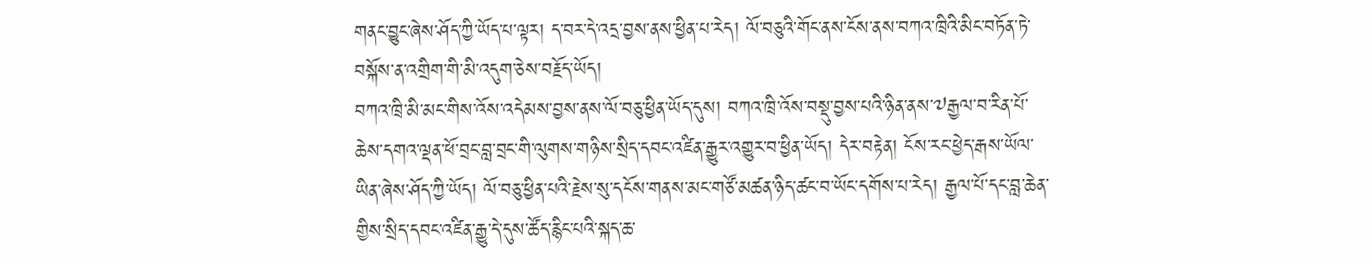གནང་བྱུང་ཞེས་ཤོད་ཀྱི་ཡོད་པ་ལྟར། ད་བར་དེ་འདྲ་བྱས་ནས་ཕྱིན་པ་རེད། ལོ་བཅུའི་གོང་ནས་ངོས་ནས་བཀའ་ཁྲིའི་མིང་བཏོན་ཏེ་བསྐོས་ན་འགྲིག་གི་མི་འདུག་ཅེས་བརྗོད་ཡོད།
བཀའ་ཁྲི་མི་མང་གིས་འོས་འདེམས་བྱས་ནས་ལོ་བཅུ་ཕྱིན་ཡོད་དུས། བཀའ་ཁྲི་འོས་བསྡུ་བྱས་པའི་ཉིན་ནས་༧རྒྱལ་བ་རིན་པོ་ཆེས་དགའ་ལྡན་ཕོ་བྲང་བླ་བྲང་གི་ལུགས་གཉིས་སྲིད་དབང་འཛིན་རྒྱུར་འགྱུར་བ་ཕྱིན་ཡོད། དེར་བརྟེན། ངོས་རང་ཕྱེད་རྒས་ཡོལ་ཡིན་ཞེས་ཤོད་ཀྱི་ཡོད། ལོ་བཅུ་ཕྱིན་པའི་རྗེས་སུ་དངོས་གནས་མང་གཙོ་མཚན་ཉིད་ཚང་བ་ཡོང་དགོས་པ་རེད། རྒྱལ་པོ་དང་བླ་ཆེན་གྱིས་སྲིད་དབང་འཛིན་རྒྱུ་དེ་དུས་ཚོད་རྙིང་པའི་སྐད་ཆ་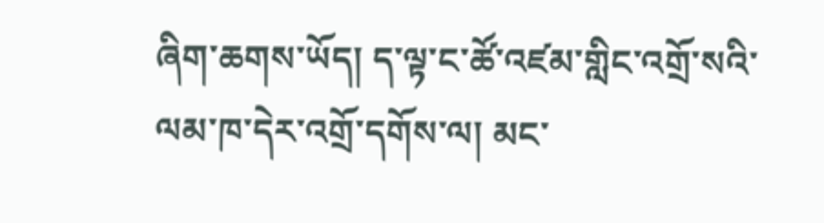ཞིག་ཆགས་ཡོད། ད་ལྟ་ང་ཚོ་འཛམ་གླིང་འགྲོ་སའི་ལམ་ཁ་དེར་འགྲོ་དགོས་ལ། མང་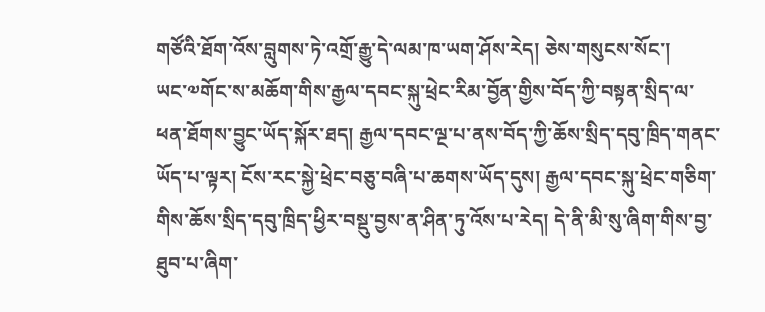གཙོའི་ཐོག་འོས་བླུགས་ཏེ་འགྲོ་རྒྱུ་དེ་ལམ་ཁ་ཡག་ཤོས་རེད། ཅེས་གསུངས་སོང་།
ཡང་༧གོང་ས་མཆོག་གིས་རྒྱལ་དབང་སྐུ་ཕྲེང་རིམ་བྱོན་གྱིས་བོད་ཀྱི་བསྟན་སྲིད་ལ་ཕན་ཐོགས་བྱུང་ཡོད་སྐོར་ཐད། རྒྱལ་དབང་ལྔ་པ་ནས་བོད་ཀྱི་ཆོས་སྲིད་དབུ་ཁྲིད་གནང་ཡོད་པ་ལྟར། ངོས་རང་སྐྱེ་ཕྲེང་བཅུ་བཞི་པ་ཆགས་ཡོད་དུས། རྒྱལ་དབང་སྐུ་ཕྲེང་གཅིག་གིས་ཆོས་སྲིད་དབུ་ཁྲིད་ཕྱིར་བསྡུ་བྱས་ན་ཤིན་ཏུ་འོས་པ་རེད། དེ་ནི་མི་སུ་ཞིག་གིས་བྱ་ཐུབ་པ་ཞིག་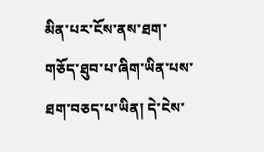མིན་པར་ངོས་ནས་ཐག་གཅོད་ཐུབ་པ་ཞིག་ཡིན་པས་ཐག་བཅད་པ་ཡིན། དེ་ངེས་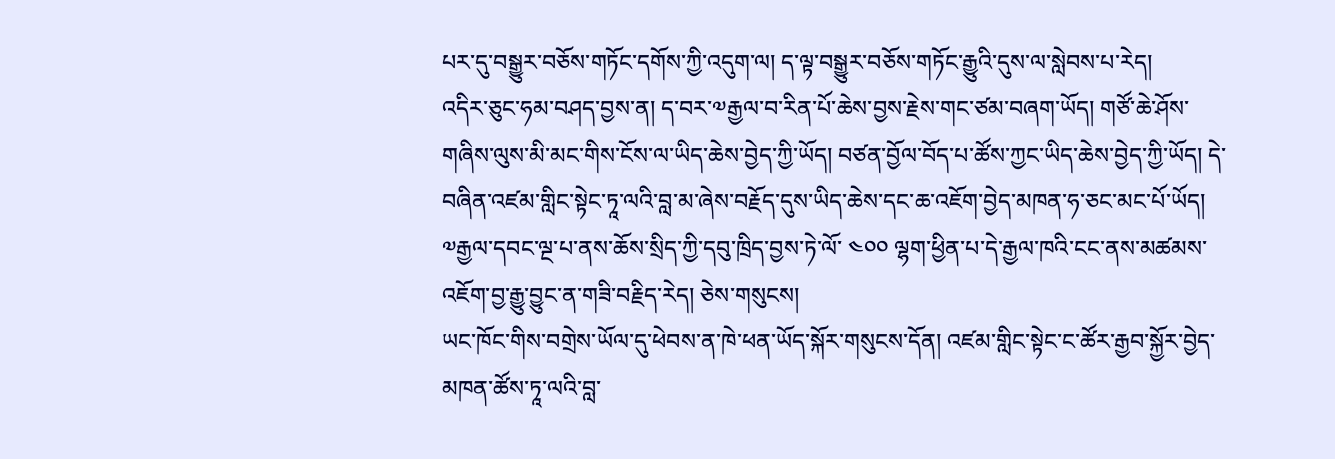པར་དུ་བསྒྱུར་བཅོས་གཏོང་དགོས་ཀྱི་འདུག་ལ། ད་ལྟ་བསྒྱུར་བཅོས་གཏོང་རྒྱུའི་དུས་ལ་སླེབས་པ་རེད།
འདིར་ཅུང་ཧམ་བཤད་བྱས་ན། ད་བར་༧རྒྱལ་བ་རིན་པོ་ཆེས་བྱས་རྗེས་གང་ཙམ་བཞག་ཡོད། གཙོ་ཆེ་ཤོས་གཞིས་ལུས་མི་མང་གིས་ངོས་ལ་ཡིད་ཆེས་བྱེད་ཀྱི་ཡོད། བཙན་བྱོལ་བོད་པ་ཚོས་ཀྱང་ཡིད་ཆེས་བྱེད་ཀྱི་ཡོད། དེ་བཞིན་འཛམ་གླིང་སྟེང་ཏཱ་ལའི་བླ་མ་ཞེས་བརྗོད་དུས་ཡིད་ཆེས་དང་ཆ་འཇོག་བྱེད་མཁན་ཧ་ཅང་མང་པོ་ཡོད། ༧རྒྱལ་དབང་ལྔ་པ་ནས་ཆོས་སྲིད་ཀྱི་དབུ་ཁྲིད་བྱས་ཏེ་ལོ་ ༤༠༠ ལྷག་ཕྱིན་པ་དེ་རྒྱལ་ཁའི་ངང་ནས་མཚམས་འཇོག་བྱ་རྒྱུ་བྱུང་ན་གཟི་བརྗིད་རེད། ཅེས་གསུངས།
ཡང་ཁོང་གིས་བགྲེས་ཡོལ་དུ་ཕེབས་ན་ཁེ་ཕན་ཡོད་སྐོར་གསུངས་དོན། འཛམ་གླིང་སྟེང་ང་ཚོར་རྒྱབ་སྐྱོར་བྱེད་མཁན་ཚོས་ཏཱ་ལའི་བླ་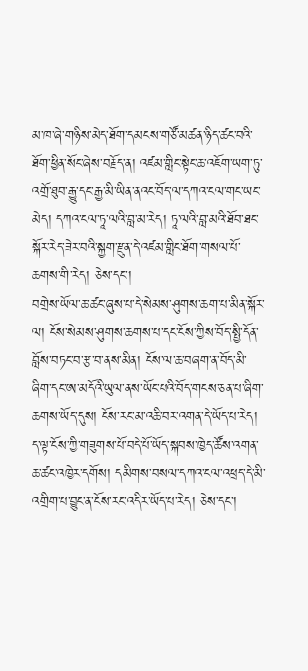མ་ཁ་ཞེ་གཉིས་མེད་ཐོག་དམངས་གཙོ་མཚན་ཉིད་ཚང་བའི་ཐོག་ཕྱིན་སོང་ཞེས་བརྗོད་ན། འཛམ་གླིང་སྟེང་ཆ་འཇོག་ཡག་ཏུ་འགྲོ་ཐུབ་རྒྱུ་དང་རྒྱ་མི་ཡིན་ནའང་བོད་ལ་དཀའ་ངལ་གང་ཡང་མེད། དཀའ་ངལ་ཏཱ་ལའི་བླ་མ་རེད། ཏཱ་ལའི་བླ་མའི་ཐོབ་ཐང་སྐོར་རེད་ཟེར་བའི་སྐྱག་རྫུན་དེ་འཛམ་གླིང་ཐོག་གསལ་པོ་ཆགས་གི་རེད། ཅེས་དང་།
བགྲེས་ཡོལ་ཆ་ཚང་ཞུས་པ་དེ་སེམས་ཤུགས་ཆག་པ་མིན་སྐོར་ལ། ངོས་སེམས་ཤུགས་ཆགས་པ་དང་ངོས་ཀྱིས་བོད་སྤྱི་དོན་བློས་བཏང་བ་རྩ་བ་ནས་མིན། ངོས་ལ་ཆ་བཞག་ན་བོད་མི་ཞིག་དང་ཨ་མདོའི་ཡུལ་ནས་ཡོང་པའི་བོད་གངས་ཅན་པ་ཞིག་ཆགས་ཡོད་དུས། ངོས་རང་མ་འཆི་བར་འགན་དེ་ཡོད་པ་རེད། ད་ལྟ་ངོས་ཀྱི་གཟུགས་པོ་བདེ་པོ་ཡོད་སྐབས་ཁྱེད་ཚོས་འགན་ཆ་ཚང་འཁྱེར་དགོས། དམིགས་བསལ་དཀའ་ངལ་འཕྲད་དེ་མི་འགྲིག་པ་བྱུང་ན་ངོས་རང་འདིར་ཡོད་པ་རེད། ཅེས་དང་།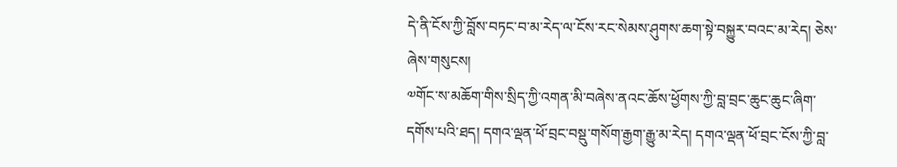དེ་ནི་ངོས་ཀྱི་བློས་བཏང་བ་མ་རེད་ལ་ངོས་རང་སེམས་ཤུགས་ཆག་སྟེ་བསྐྱུར་བའང་མ་རེད། ཅེས་ཞེས་གསུངས།
༧གོང་ས་མཆོག་གིས་སྲིད་ཀྱི་འགན་མི་བཞེས་ནའང་ཆོས་ཕྱོགས་ཀྱི་བླ་བྲང་ཆུང་ཆུང་ཞིག་དགོས་པའི་ཐད། དགའ་ལྡན་ཕོ་བྲང་བསྡུ་གསོག་རྒྱག་རྒྱུ་མ་རེད། དགའ་ལྡན་ཕོ་བྲང་ངོས་ཀྱི་བླ་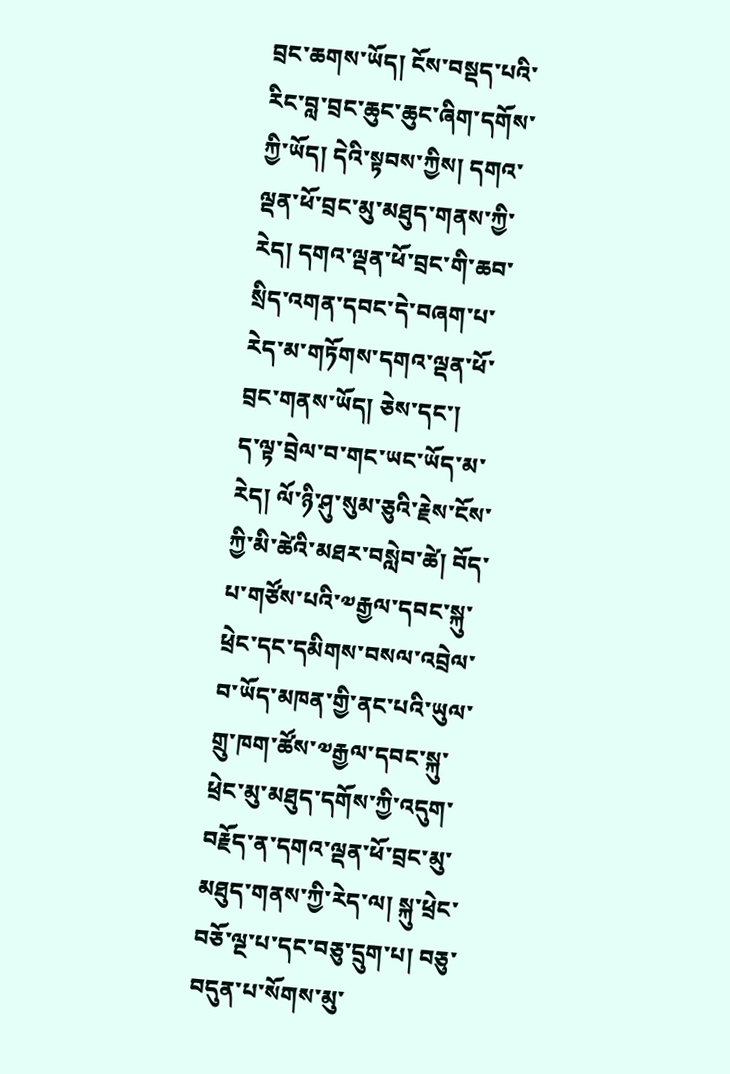བྲང་ཆགས་ཡོད། ངོས་བསྡད་པའི་རིང་བླ་བྲང་ཆུང་ཆུང་ཞིག་དགོས་ཀྱི་ཡོད། དེའི་སྟབས་ཀྱིས། དགའ་ལྡན་ཕོ་བྲང་མུ་མཐུད་གནས་ཀྱི་རེད། དགའ་ལྡན་ཕོ་བྲང་གི་ཆབ་སྲིད་འགན་དབང་དེ་བཞག་པ་རེད་མ་གཏོགས་དགའ་ལྡན་ཕོ་བྲང་གནས་ཡོད། ཅེས་དང་།
ད་ལྟ་བྲེལ་བ་གང་ཡང་ཡོད་མ་རེད། ལོ་ཉི་ཤུ་སུམ་ཅུའི་རྗེས་ངོས་ཀྱི་མི་ཚེའི་མཐར་བསླེབ་ཚེ། བོད་པ་གཙོས་པའི་༧རྒྱལ་དབང་སྐུ་ཕྲེང་དང་དམིགས་བསལ་འབྲེལ་བ་ཡོད་མཁན་གྱི་ནང་པའི་ཡུལ་གྲུ་ཁག་ཚོས་༧རྒྱལ་དབང་སྐུ་ཕྲེང་མུ་མཐུད་དགོས་ཀྱི་འདུག་བརྗོད་ན་དགའ་ལྡན་ཕོ་བྲང་མུ་མཐུད་གནས་ཀྱི་རེད་ལ། སྐུ་ཕྲེང་བཅོ་ལྔ་པ་དང་བཅུ་དྲུག་པ། བཅུ་བདུན་པ་སོགས་མུ་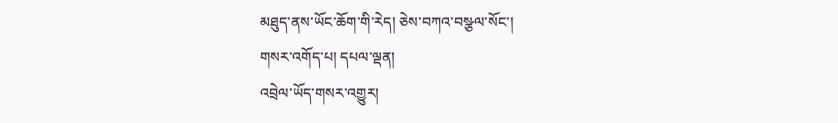མཐུད་ནས་ཡོང་ཆོག་གི་རེད། ཅེས་བཀའ་བསྩལ་སོང་།
གསར་འགོད་པ། དཔལ་ལྡན།
འབྲེལ་ཡོད་གསར་འགྱུར།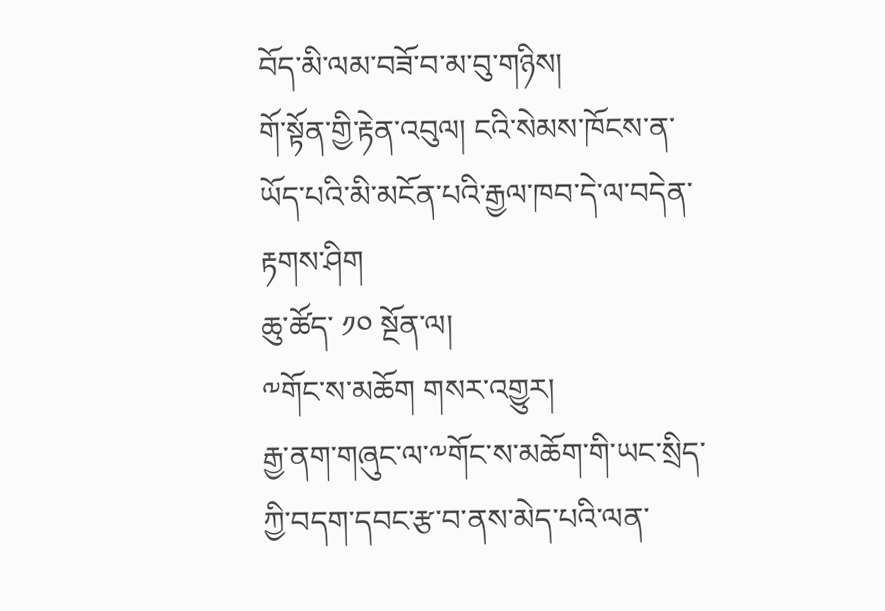བོད་མི་ལམ་བཟོ་བ་མ་བུ་གཉིས།
གོ་སྟོན་གྱི་རྟེན་འབུལ། ངའི་སེམས་ཁོངས་ན་ཡོད་པའི་མི་མངོན་པའི་རྒྱལ་ཁབ་དེ་ལ་བདེན་རྟགས་ཤིག
ཆུ་ཚོད་ ༡༠ སྔོན་ལ།
༸གོང་ས་མཆོག གསར་འགྱུར།
རྒྱ་ནག་གཞུང་ལ་༸གོང་ས་མཆོག་གི་ཡང་སྲིད་ཀྱི་བདག་དབང་རྩ་བ་ནས་མེད་པའི་ལན་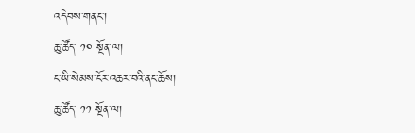འདེབས་གནང་།
ཆུ་ཚོད་ ༡༠ སྔོན་ལ།
ང་ཡི་སེམས་ངོར་འཆར་བའི་ནང་ཆོས།
ཆུ་ཚོད་ ༡༡ སྔོན་ལ།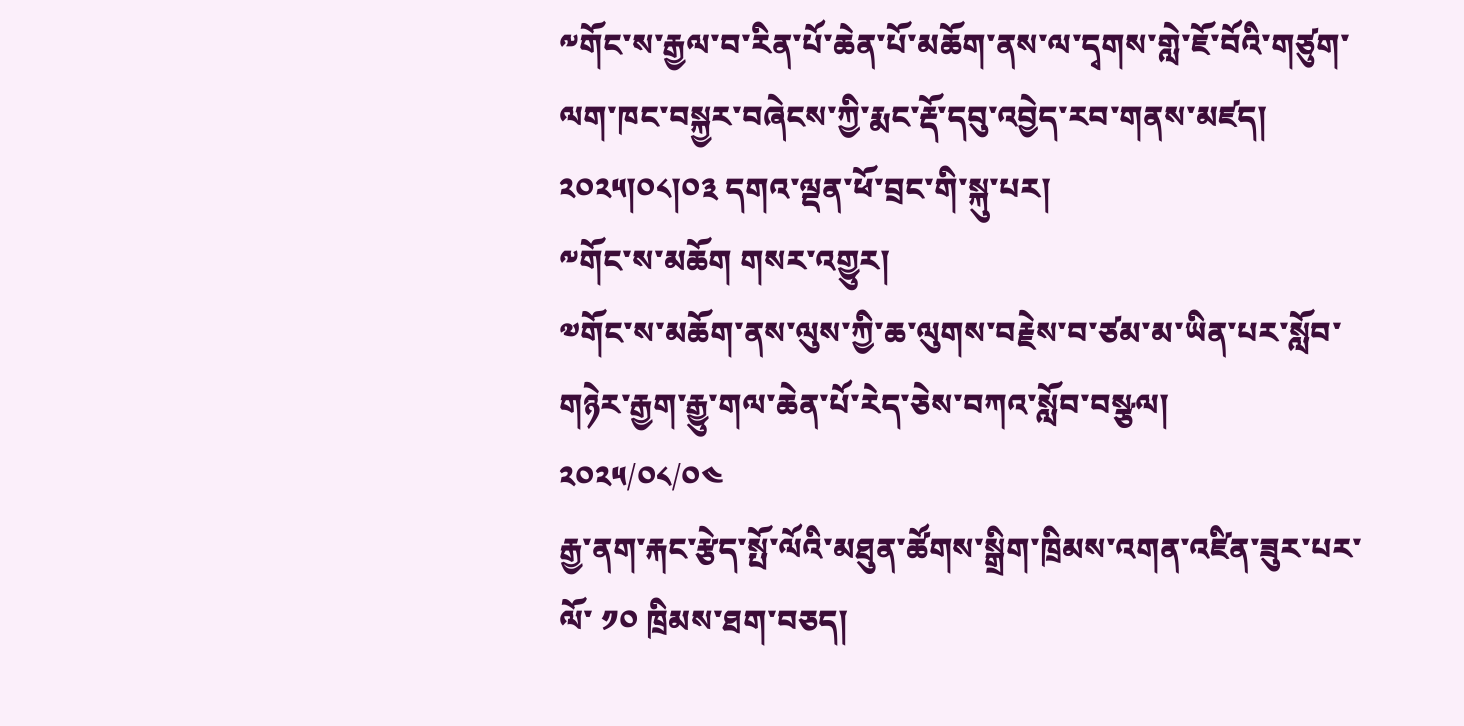༸གོང་ས་རྒྱལ་བ་རིན་པོ་ཆེན་པོ་མཆོག་ནས་ལ་དྭགས་གླེ་ཇོ་བོའི་གཙུག་ལག་ཁང་བསྐྱར་བཞེངས་ཀྱི་རྨང་རྡོ་དབུ་འབྱེད་རབ་གནས་མཛད། ༢༠༢༥།༠༨།༠༣ དགའ་ལྡན་ཕོ་བྲང་གི་སྐུ་པར།
༸གོང་ས་མཆོག གསར་འགྱུར།
༧གོང་ས་མཆོག་ནས་ལུས་ཀྱི་ཆ་ལུགས་བརྗེས་བ་ཙམ་མ་ཡིན་པར་སློབ་གཉེར་རྒྱག་རྒྱུ་གལ་ཆེན་པོ་རེད་ཅེས་བཀའ་སློབ་བསྩལ།
༢༠༢༥/༠༨/༠༤
རྒྱ་ནག་རྐང་རྩེད་སྤོ་ལོའི་མཐུན་ཚོགས་སྒྲིག་ཁྲིམས་འགན་འཛིན་ཟུར་པར་ལོ་ ༡༠ ཁྲིམས་ཐག་བཅད།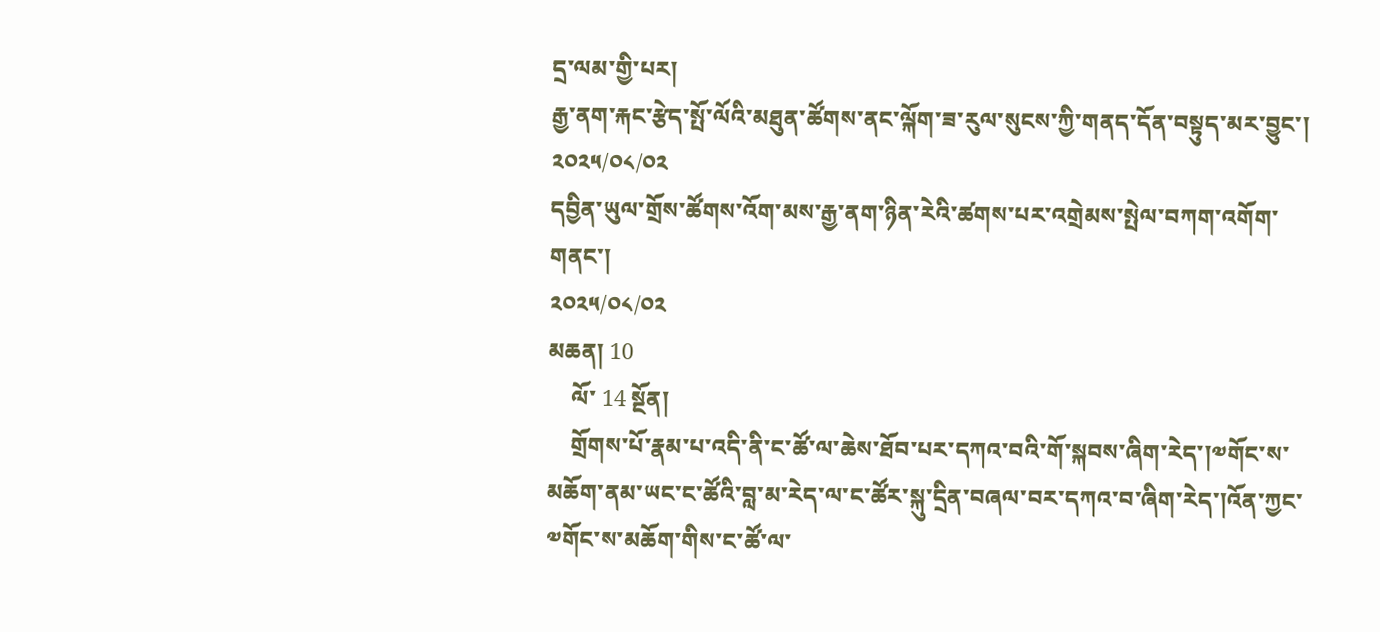དྲ་ལམ་གྱི་པར།
རྒྱ་ནག་རྐང་རྩེད་སྤོ་ལོའི་མཐུན་ཚོགས་ནང་ལྐོག་ཟ་རུལ་སུངས་ཀྱི་གནད་དོན་བསྟུད་མར་བྱུང་།
༢༠༢༥/༠༨/༠༢
དབྱིན་ཡུལ་གྲོས་ཚོགས་འོག་མས་རྒྱ་ནག་ཉིན་རེའི་ཚགས་པར་འགྲེམས་སྤེལ་བཀག་འགོག་གནང་།
༢༠༢༥/༠༨/༠༢
མཆན། 10
    ལོ་ 14 སྔོན།
    གྲོགས་པོ་རྣམ་པ་འདི་ནི་ང་ཚོ་ལ་ཆེས་ཐོབ་པར་དཀའ་བའི་གོ་སྐབས་ཞིག་རེད་།༧གོང་ས་མཆོག་ནམ་ཡང་ང་ཚོའི་བླ་མ་རེད་ལ་ང་ཚོར་སྐུ་དྲིན་བཞལ་བར་དཀའ་བ་ཞིག་རེད་།འོན་ཀྱང་༧གོང་ས་མཆོག་གིས་ང་ཚོ་ལ་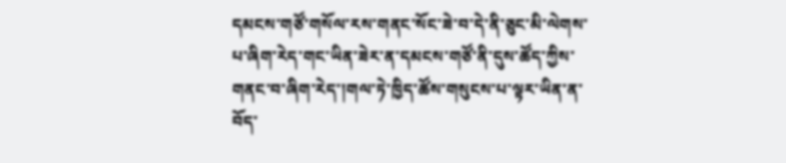དམངས་གཙོ་གསོལ་རས་གནང་སོང་ཟེ་བ་དེ་ནི་ཅུང་མི་ལེགས་པ་ཞིག་རེད་གང་ཡིན་ཟེར་ན་དམངས་གཙོ་ནི་དུས་ཚོད་ཀྱིས་གནང་བ་ཞིག་རེད་།གལ་ཏེ་ཁྱིད་ཚོས་གསུངས་པ་ལྟར་ཡིན་ན་བོད་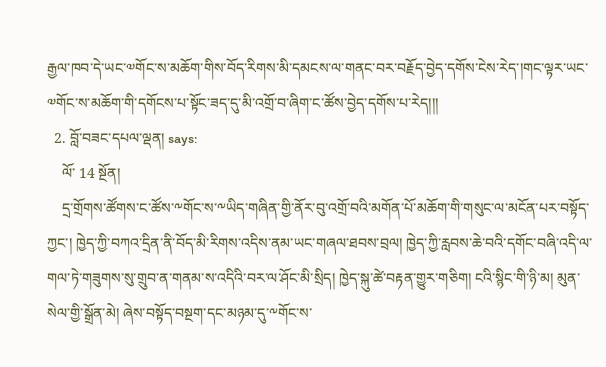རྒྱལ་ཁབ་དེ་ཡང་༧གོང་ས་མཆོག་གིས་བོད་རིགས་མི་དམངས་ལ་གནང་བར་བརྗོད་བྱེད་དགོས་ངེས་རེད་།གང་ལྟར་ཡང་༧གོང་ས་མཆོག་གི་དགོངས་པ་སྟོང་ཟད་དུ་མི་འགྲོ་བ་ཞིག་ང་ཚོས་བྱེད་དགོས་པ་རེད།།།
  2. བློ་བཟང་དཔལ་ལྡན། says:
    ལོ་ 14 སྔོན།
    དྲ་གྲོགས་ཚོགས་ང་ཚོས་༸གོང་ས་༸ཡིད་གཞིན་གྱི་ནོར་བུ་འགྲོ་བའི་མགོན་པོ་མཆོག་གི་གསུང་ལ་མངོན་པར་བསྟོད་ཀྱང་། ཁྱེད་ཀྱི་བཀའ་དྲིན་ནི་བོད་མི་རིགས་འདིས་ནམ་ཡང་གཞལ་ཐབས་བྲལ། ཁྱེད་ཀྱི་རླབས་ཆེ་བའི་དགོང་བཞི་འདི་ལ་གལ་ཏེ་གཟུགས་སུ་གྲུབ་ན་གནམ་ས་འདིའི་བར་ལ་ཤོང་མི་སྲིད། ཁྱེད་སྐུ་ཚེ་བརྟན་གྱུར་གཅིག། ངའི་སྙིང་གི་ཉི་མ། མུན་སེལ་གྱི་སྒྲོན་མེ། ཞེས་བསྟོད་བསྔག་དང་མཉམ་དུ་༸གོང་ས་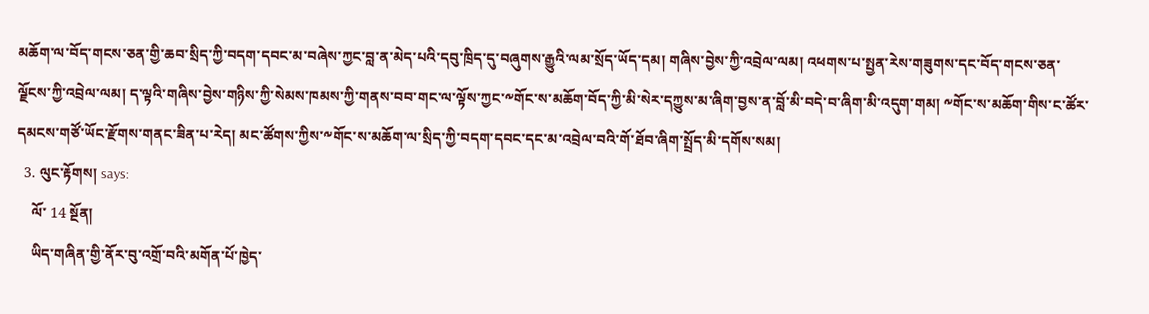མཆོག་ལ་བོད་གངས་ཅན་གྱི་ཆབ་སྲིད་ཀྱི་བདག་དབང་མ་བཞེས་ཀྱང་བླ་ན་མེད་པའི་དབུ་ཁྲིད་དུ་བཞུགས་རྒྱུའི་ལམ་སྲོད་ཡོད་དམ། གཞིས་བྱེས་ཀྱི་འབྲེལ་ལམ། འཕགས་པ་སྤྱན་རེས་གཟུགས་དང་བོད་གངས་ཅན་ལྗོངས་ཀྱི་འབྲེལ་ལམ། ད་ལྟའི་གཞིས་བྱེས་གཉིས་ཀྱི་སེམས་ཁམས་ཀྱི་གནས་བབ་གང་ལ་ལྟོས་ཀྱང་༸གོང་ས་མཆོག་བོད་ཀྱི་མི་སེར་དཀྱུས་མ་ཞིག་བྱས་ན་བློ་མི་བདེ་བ་ཞིག་མི་འདུག་གམ། ༸གོང་ས་མཆོག་གིས་ང་ཚོར་དམངས་གཙོ་ཡོང་རྫོགས་གནང་ཟིན་པ་རེད། མང་ཚོགས་ཀྱིས་༸གོང་ས་མཆོག་ལ་སྲིད་ཀྱི་བདག་དབང་དང་མ་འབྲེལ་བའི་གོ་ཐོབ་ཞིག་སྤྲོད་མི་དགོས་སམ།
  3. ལུང་རྟོགས། says:
    ལོ་ 14 སྔོན།
    ཡིད་གཞིན་གྱི་ནོར་བུ་འགྲོ་བའི་མགོན་པོ་ཁྱེད་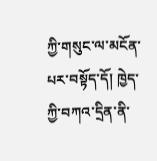ཀྱི་གསུང་ལ་མངོན་པར་བསྟོད་དོ། ཁྱེད་ཀྱི་བཀའ་དྲིན་ནི་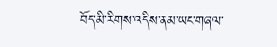བོད་མི་རིགས་འདིས་ནམ་ཡང་གཞལ་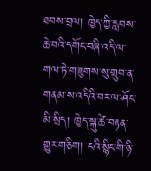ཐབས་བྲལ། ཁྱེད་ཀྱི་རླབས་ཆེ་བའི་དགོང་བཞི་འདི་ལ་གལ་ཏེ་གཟུགས་སུ་གྲུབ་ན་གནམ་ས་འདིའི་བར་ལ་ཤོང་མི་སྲིད། ཁྱེད་སྐུ་ཚེ་བརྟན་གྱུར་གཅིག། ངའི་སྙིང་གི་ཉི་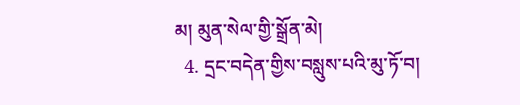མ། མུན་སེལ་གྱི་སྒྲོན་མེ།
  4. དྲང་བདེན་གྱིས་བསླུས་པའི་མུ་ཏོ་བ།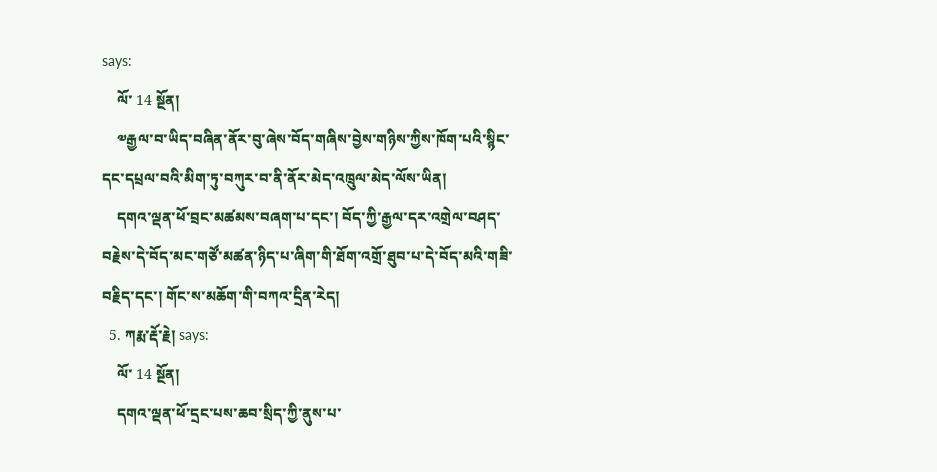says:
    ལོ་ 14 སྔོན།
    ༧རྒྱལ་བ་ཡིད་བཞིན་ནོར་བུ་ཞེས་བོད་གཞིས་བྱེས་གཉིས་ཀྱིས་ཁོག་པའི་སྙིང་དང་དཔྲལ་བའི་མིག་ཏུ་བཀུར་བ་ནི་ནོར་མེད་འཁྲུལ་མེད་ལོས་ཡིན།
    དགའ་ལྡན་ཕོ་བྲང་མཚམས་བཞག་པ་དང་། བོད་ཀྱི་རྒྱལ་དར་འགྲེལ་བཤད་བརྗེས་དེ་བོད་མང་གཙོ་མཚན་ཉིད་པ་ཞིག་གི་ཐོག་འགྲོ་ཐུབ་པ་དེ་བོད་མའི་གཟི་བརྗིད་དང་། གོང་ས་མཆོག་གི་བཀའ་དྲིན་རེད།
  5. ཀརྨ་རྡོ་རྗེ། says:
    ལོ་ 14 སྔོན།
    དགའ་ལྡན་ཕོ་དྲང་པས་ཆབ་སྲིད་ཀྱི་ནུས་པ་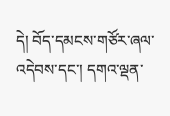དེ། བོད་དམངས་གཙོར་ཞལ་འདེབས་དང་། དགའ་ལྡན་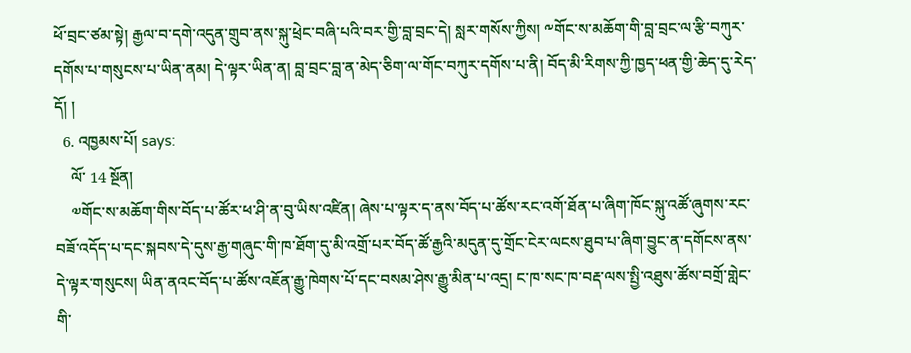ཕོ་བྲང་ཙམ་སྟེ། རྒྱལ་བ་དགེ་འདུན་གྲུབ་ནས་སྐུ་ཕྲེང་བཞི་པའི་བར་གྱི་བླ་བྲང་དེ། སླར་གསོས་ཀྱིས། ༸གོང་ས་མཆོག་གི་བླ་བྲང་ལ་རྩི་བཀུར་དགོས་པ་གསུངས་པ་ཡིན་ནམ། དེ་ལྟར་ཡིན་ན། བླ་བྲང་བླ་ན་མེད་ཅིག་ལ་གོང་བཀུར་དགོས་པ་ནི། བོད་མི་རིགས་ཀྱི་ཁྱད་ཕན་གྱི་ཆེད་དུ་རེད་དོ། །
  6. འཁྱམས་པོ། says:
    ལོ་ 14 སྔོན།
    ༧གོང་ས་མཆོག་གིས་བོད་པ་ཚོར་ཕ་ཤི་ན་བུ་ཡིས་འཛིན། ཞེས་པ་ལྟར་ད་ནས་བོད་པ་ཚོས་རང་འགོ་ཐོན་པ་ཞིག་ཁོང་སྐུ་འཚོ་ཞུགས་རང་བཟོ་འདོད་པ་དང་སྐབས་དེ་དུས་རྒྱ་གཞུང་གི་ཁ་ཐོག་དུ་མི་འགྲོ་པར་བོད་ཚོ་རྒྱའི་མདུན་དུ་གྲོང་ངེར་ལངས་ཐུབ་པ་ཞིག་བྱུང་ན་དགོངས་ནས་དེ་ལྟར་གསུངས། ཡིན་ནའང་བོད་པ་ཚོས་འཇོན་རྒྱུ་ཁེགས་པོ་དང་བསམ་ཤེས་རྒྱུ་མིན་པ་འདྲ། ང་ཁ་སང་ཁ་བརྡ་ལས་སྤྱི་འཐུས་ཚོས་བགྲོ་གླེང་གི་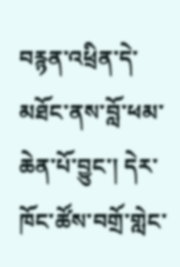བརྙན་འཕྲིན་དེ་མཐོང་ནས་བློ་ཕམ་ཆེན་པོ་བྱུང་། དེར་ཁོང་ཚོས་བགྲོ་གླེང་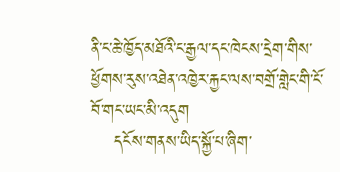ནི་ང་ཆེ་ཁྱོད་མཐོའི་ང་རྒྱལ་དང་ཁེངས་དྲེག་གིས་ཕྱོགས་རུས་འཐེན་འཁྱེར་རྐྱང་ལས་བགྲོ་གླེང་གི་ངོ་བོ་གང་ཡང་མི་འདུག
    དངོས་གནས་ཡིད་སྐྱོ་པ་ཞིག་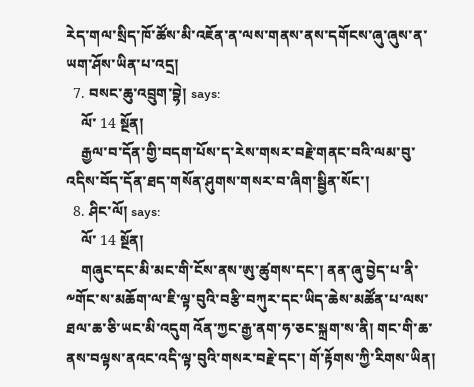རེད་གལ་སྲིད་ཁོ་ཚོས་མི་འཇོན་ན་ལས་གནས་ནས་དགོངས་ཞུ་ཞུས་ན་ཡག་ཤོས་ཡིན་པ་འདྲ།
  7. བསང་ཆུ་འབྲུག་བྷེ། says:
    ལོ་ 14 སྔོན།
    རྒྱལ་བ་དོན་གྱི་བདག་པོས་ད་རེས་གསར་བརྗེ་གནང་བའི་ལམ་བུ་འདིས་བོད་དོན་ཐད་གསོན་ཤུགས་གསར་བ་ཞིག་སྦྱིན་སོང་།
  8. ཤིང་ལོ། says:
    ལོ་ 14 སྔོན།
    གཞུང་དང་མི་མང་གི་ངོས་ནས་ཨུ་ཚུགས་དང་། ནན་ཞུ་བྱེད་པ་ནི་༸གོང་ས་མཆོག་ལ་ཇི་ལྟ་བུའི་བརྩི་བཀུར་དང་ཡིད་ཆེས་མཚོན་པ་ལས་ཐལ་ཆ་ཅི་ཡང་མི་འདུག འོན་ཀྱང་རྒྱ་ནག་ཧ་ཅང་སྐྲག་ས་ནི། གང་གི་ཆ་ནས་བལྟས་ནའང་འདི་ལྟ་བུའི་གསར་བརྗེ་དང་། གོ་རྟོགས་ཀྱི་རིགས་ཡིན།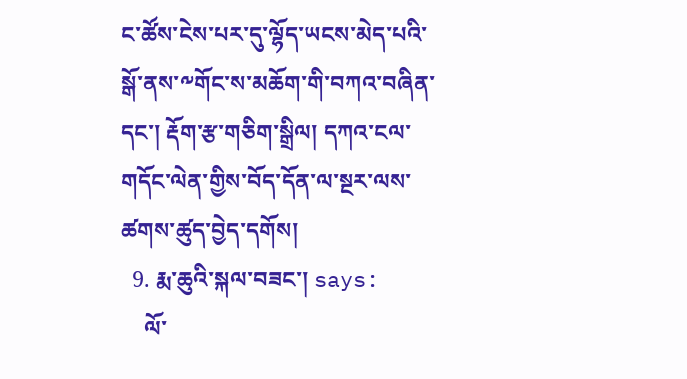ང་ཚོས་ངེས་པར་དུ་ལྷོད་ཡངས་མེད་པའི་སྒོ་ནས་༸གོང་ས་མཆོག་གི་བཀའ་བཞིན་དང་། རྡོག་རྩ་གཅིག་སྒྲིལ། དཀའ་ངལ་གདོང་ལེན་གྱིས་བོད་དོན་ལ་སྔར་ལས་ཚགས་ཚུད་བྱེད་དགོས།
  9. རྨ་ཆུའི་སྐལ་བཟང་། says:
    ལོ་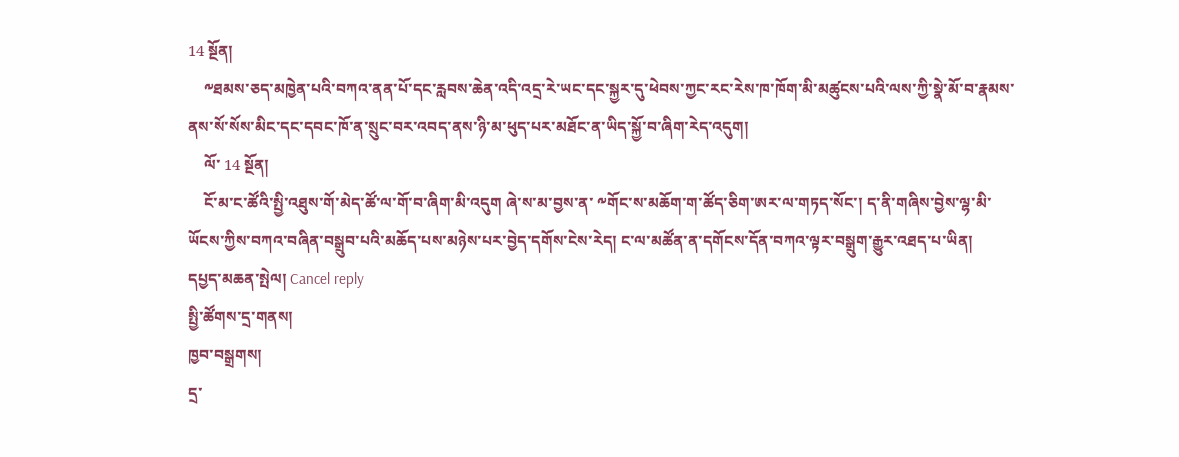14 སྔོན།
    ༸ཐམས་ཅད་མཁྱེན་པའི་བཀའ་ནན་པོ་དང་རླབས་ཆེན་འདི་འདྲ་རེ་ཡང་དང་སྐྱར་དུ་ཕེབས་ཀྱང་རང་རེས་ཁ་ཁོག་མི་མཚུངས་པའི་ལས་ཀྱི་སྣེ་མོ་བ་རྣམས་ནས་སོ་སོས་མིང་དང་དབང་ཁོ་ན་སྲུང་བར་འབད་ནས་ཉི་མ་ཕུད་པར་མཐོང་ན་ཡིད་སྐྱོ་བ་ཞིག་རེད་འདུག།
    ལོ་ 14 སྔོན།
    ངོ་མ་ང་ཚོའི་སྤྱི་འཐུས་གོ་མེད་ཚོ་ལ་གོ་བ་ཞིག་མི་འདུག ཞེ་ས་མ་བྱས་ན་ ༸གོང་ས་མཆོག་ག་ཚོད་ཅིག་ཨར་ལ་གཏད་སོང་། ད་ནི་གཞིས་བྱེས་ལྷ་མི་ཡོངས་ཀྱིས་བཀའ་བཞིན་བསྒྲུབ་པའི་མཆོད་པས་མཉེས་པར་བྱེད་དགོས་ངེས་རེད། ང་ལ་མཚོན་ན་དགོངས་དོན་བཀའ་ལྟར་བསྒྲུག་རྒྱུར་འཐད་པ་ཡིན།
དཔྱད་མཆན་སྤེལ། Cancel reply
སྤྱི་ཚོགས་དྲ་གནས།
ཁྱབ་བསྒྲགས།
དྲ་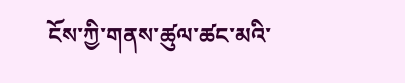ངོས་ཀྱི་གནས་ཚུལ་ཚང་མའི་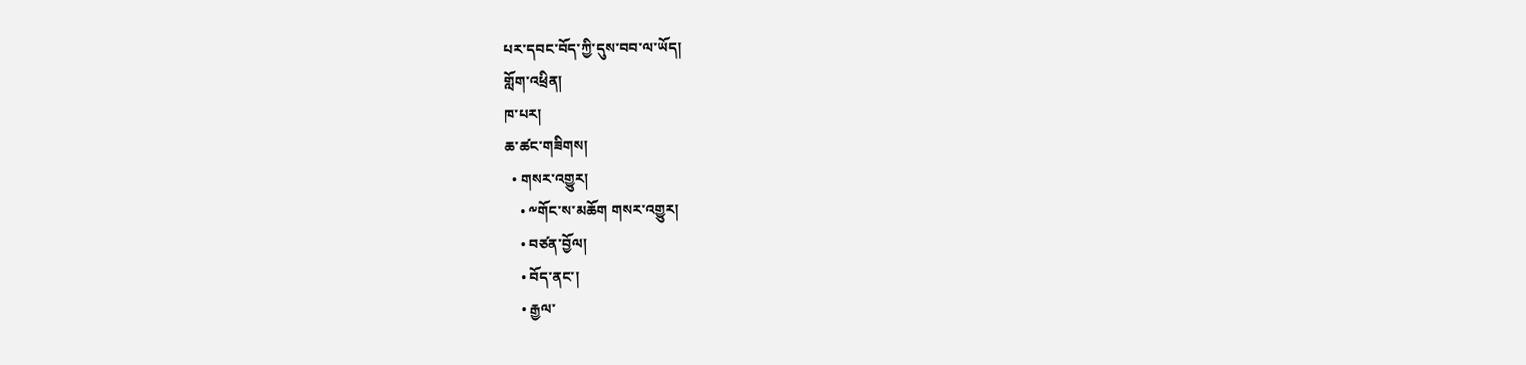པར་དབང་བོད་ཀྱི་དུས་བབ་ལ་ཡོད།
གློག་འཕྲིན།
ཁ་པར།
ཆ་ཚང་གཟིགས།
  • གསར་འགྱུར།
    • ༸གོང་ས་མཆོག གསར་འགྱུར།
    • བཙན་བྱོལ།
    • བོད་ནང་།
    • རྒྱལ་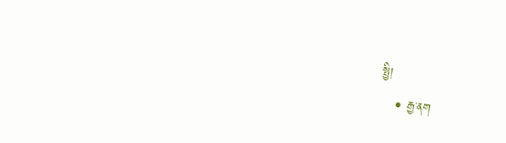སྤྱི།
    • རྒྱ་ནག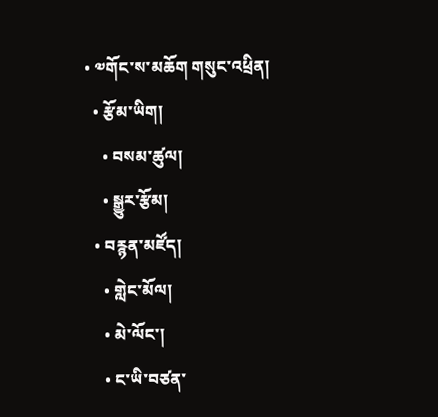• ༧གོང་ས་མཆོག གསུང་འཕྲིན།
  • རྩོམ་ཡིག།
    • བསམ་ཚུལ།
    • སྒྱུར་རྩོམ།
  • བརྙན་མཛོད།
    • གླེང་མོལ།
    • མེ་ལོང་།
    • ང་ཡི་བཙན་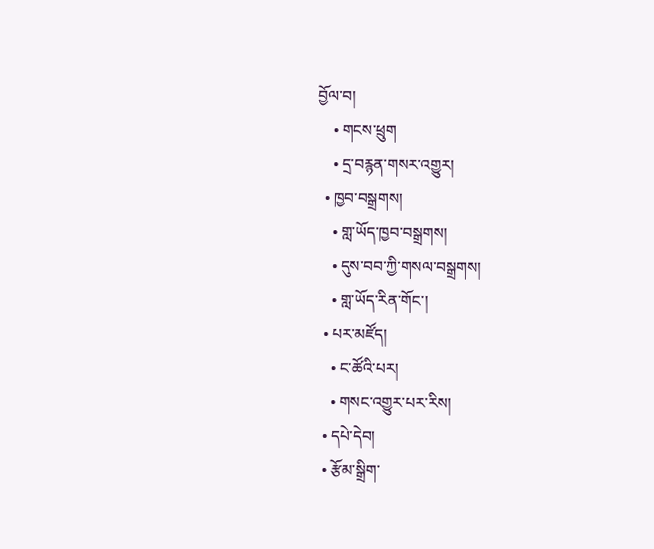བྱོལ་བ།
    • གངས་ཕྲུག
    • དྲ་བརྙན་གསར་འགྱུར།
  • ཁྱབ་བསྒྲགས།
    • གླ་ཡོད་ཁྱབ་བསྒྲགས།
    • དུས་བབ་ཀྱི་གསལ་བསྒྲགས།
    • གླ་ཡོད་རིན་གོང་།
  • པར་མཛོད།
    • ང་ཚོའི་པར།
    • གསང་འགྱུར་པར་རིས།
  • དཔེ་དེབ།
  • རྩོམ་སྒྲིག་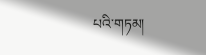པའི་གཏམ།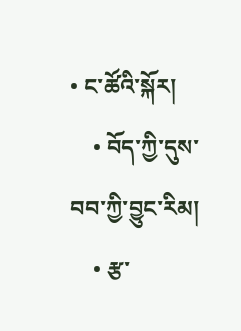• ང་ཚོའི་སྐོར།
    • བོད་ཀྱི་དུས་བབ་ཀྱི་བྱུང་རིམ།
    • རྩ་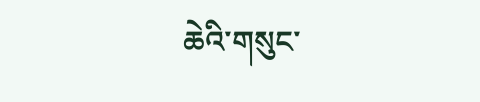ཆེའི་གསུང་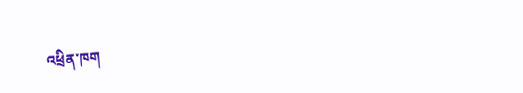འཕྲིན་ཁག